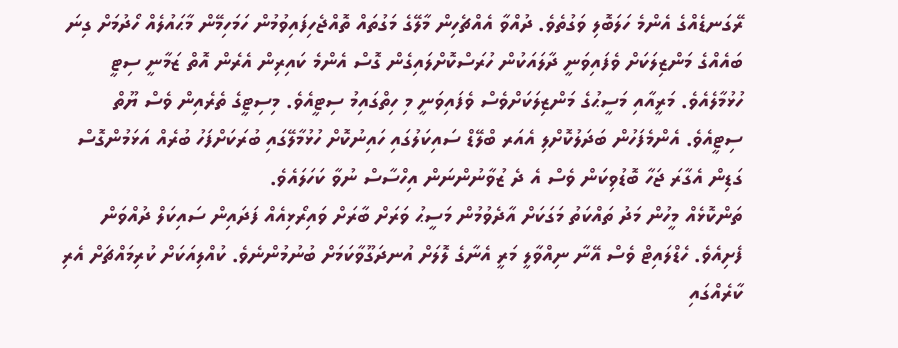ރޭގަނޑެއްގެ އެންމެ ހަލަބޮލި ވަގުތެވެ. ދުއްވާ އެއްޗެހިން މާލޭގެ މަގުތައް ތޮއްޖެހިފައިވުމުން ހަމަހިމޭން މާޙައުލެއް ހޯދުމަށް ގިނަ ބައެއްގެ މަންޒިލަކަށް ވެފައިވަނީ ދާލައަކުން ހުރަސްކޮށްލައިގެން ގޮސް އެންމެ ކައިރިން އެރެން އޮތް ޒަމާނީ ސިޓީ ހުޅުމާލެއެވެ. މަރީއާއި މަސީޙުގެ މަންޒިލަކަށްވެސް ވެފައިވަނީ މި ހިތްގައިމު ސިޓީއެވެ. މިސިޓީގެ ތެރެއިން ވެސް ޔޫތް ސިޓީއެވެ. އެންމެފަހުން ބަދަލުކޮށްލި އެއަރ ބްލޭޑް ސައިކަލުގައި ހައިނުކޮށް ހުޅުމާލޭގައި ބުރަކަށްފަހު ބުރެއް އަޅަމުންގޮސް ގަޑިން އެގާރަ ޖަހާ ބޮޑުވިކަން ވެސް އެ ދެ ޒުވާނުންނަން އިހްސާސް ނުވާ ކަހަލައެވެ.
ތަންކޮޅެއް މީހުން މަދު ތައްކަތު މަގަކަށް އާދެވުމުން މަސީޙު ވަރަށް ބާރަށް ވައިރޯޅިއެއް ފަދައިން ސައިކަލް ދުއްވަން ފެށިއެވެ. ހެޑްލައިޓް ވެސް އޭނާ ނިއްވާލީ މަރީ އެނާގެ ލޮލަށް އުނދަގޫވާކަމަށް ބުނުމުންނެވެ. ކުއްލިއަކަށް ކުރިމައްޗަށް އެރި ކާރެއްގައި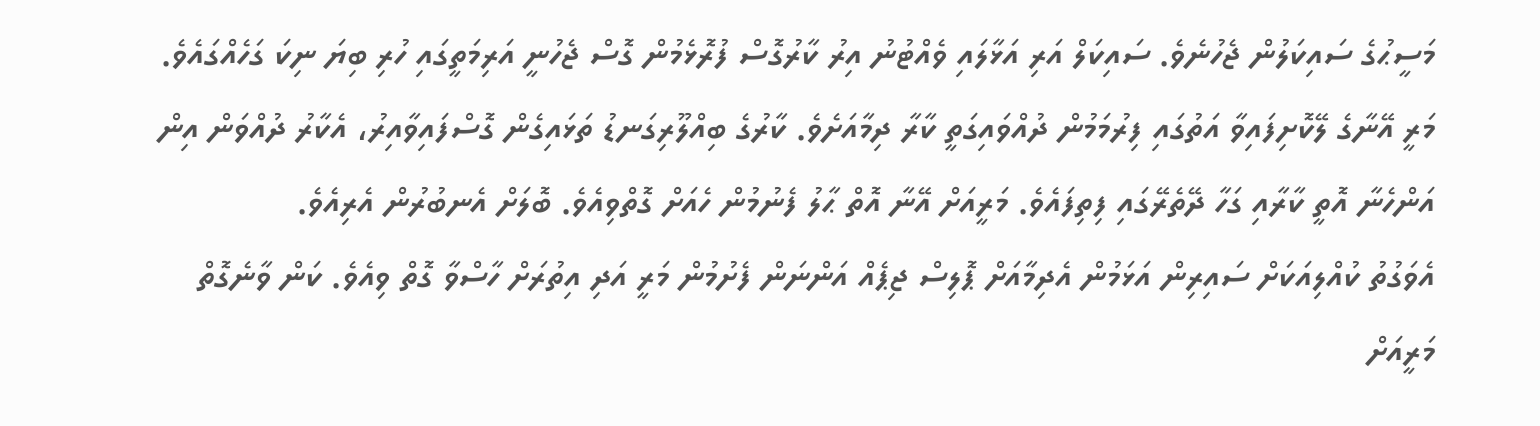މަސީޙުގެ ސައިކަލުން ޖެހުނެވެ. ސައިކަލް އަރި އަޅާލައި ވެއްޓުނު އިރު ކާރުގޮސް ފުރޮޅެމުން ގޮސް ޖެހުނީ އަރިމަތީގައި ހުރި ބިޔަ ނިކަ ގަހެއްގައެވެ. މަރީ އޭނާގެ ލޭކޮށިފައިވާ އަތުގައި ފިރުމަމުން ދުއްވައިގަތީ ކާރާ ދިމާއަށެވެ. ކާރުގެ ބިއްލޫރިގަނޑު ތަޅައިގެން ގޮސްފައިވާއިރު، އެކާރު ދުއްވަން އިން އަންހެނާ އޮތީ ކާރާއި ގަހާ ދޭތެރޭގައި ފިތިފައެވެ. މަރީއަށް އޭނާ އޮތް ޙާލު ފެނުމުން ހެއަށް ގޮތްވިއެވެ. ބޮލަށް އެނބުރުން އެރިއެވެ.
އެވަގުތު ކުއްލިއަކަށް ސައިރިން އަޅަމުން އެދިމާއަށް ޕޮލިސް ޖިޕެއް އަންނަން ފެށުމުން މަރީ އަދި އިތުރަށް ހާސްވާ ގޮތް ވިއެވެ. ކަން ވާނެގޮތް މަރީއަށް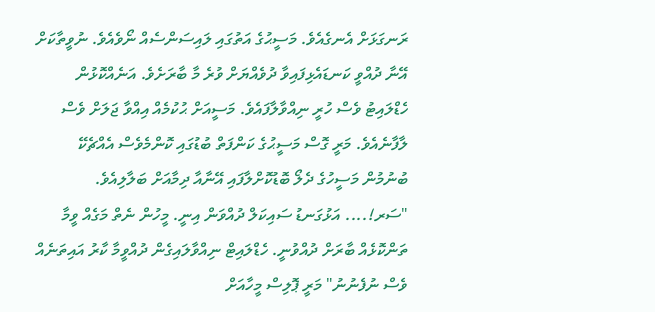ރަނގަޅަށް އެނގެއެވެ. މަސީޙުގެ އަތުގައި ލައިސަންސެއް ނޯވެއެވެ. ނުވީތާކަށް އޭނާ ދުއްވީ ކަނޑައެޅިފައިވާ ދުވެއްޔަށް ވުރެ މާ ބާރަށެވެ. އަނެއްކޮޅުން ހެޑްލައިޓު ވެސް ހުރީ ނިއްވާލާފައެވެ. މަސީއަށް ޙުކުމެއް އިއްވާ ޖަލަށް ވެސް ލާފާނެއެވެ. މަރީ ގޮސް މަސީޙުގެ ކަންފަތް ބުޑުގައި ކޮންމެވެސް އެއްޗެކޭ ބުނުމުން މަސީހުގެ ދެލޯ ބޮޑުކޮށްލާފައި އޭނާއާ ދިމާއަށް ބަލާލިއެވެ.
"ސަރ!.... އަޅުގަނޑު ސައިކަލް ދުއްވަން އިނީ. މީހުން ނެތް މަގެއް ވީމާ ތަންކޮޅެއް ބާރަށް ދުއްވުނީ. ހެޑްލައިޓް ނިއްވާލައިގެން ދުއްވީމާ ކާރު އައިތަނެއް ވެސް ނުފެނުނު" މަރީ ޕޮލިސް މީހާއަށް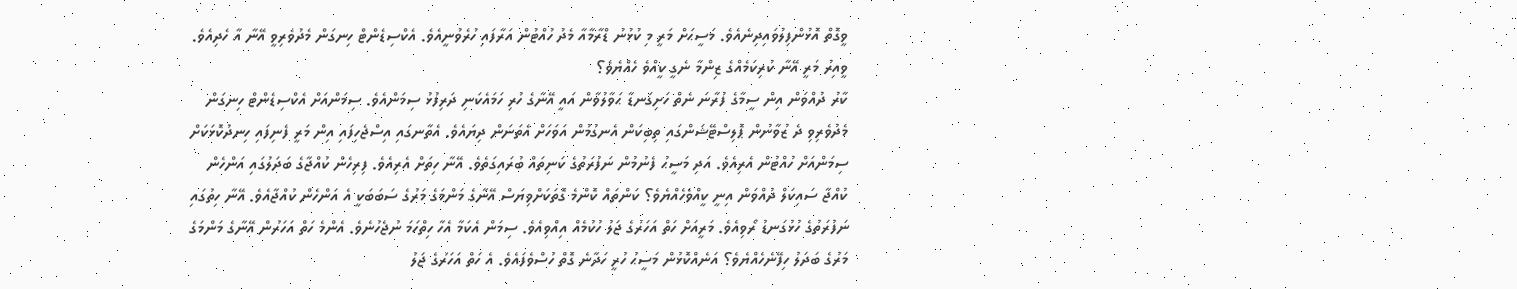ވީގޮތް އޮޅުންފިލުވައިދިނެއެވެ. މަސީޙަށް މަރީ މި ކުޅުނު ޑްރާމާއާ މެދު ހުއްޓުން އަރާފައި ހުރެވުނީއެވެ. އެކްސިޑެންޓް ހިނގަން މެދުވެރިވީ އޭނާ އާ ހެދިއެވެ. ވީއިރު މަރީ އޭނާ ކުރިކަމެއްގެ ޒިންމާ ނެގީ ކީއްވެ ހެއްޔެވެ؟
ކާރު ދުއްވަން އިން ސީމާގެ ފުރާނަ ނެތް ހަށިގަނޑާ ޙަވާލުވާން އައީ އޭނާގެ ހުރި ހަމައެކަނި ދަރިފުޅު ސިމަންއެވެ. ސިމަންއަށް އެކްސިޑެންޓް ހިނގަން މެދުވެރިވި ދެ ޒުވާނުން ޕޮލިސްޓޭޝަންގައި ތިބިކަން އެނގުމުން އަވަހަށް އެތަނަން ދިޔައެވެ. އެތާނގައި އިސްޖެހިފައި އިން މަރީ ފެނިފައި ހިނދުކޮޅަކަށް ސިމަންއަށް ހުއްޓުން އެރިއެވެ. އަދި މަސީޙު ފެނުމުން ނަފުރަތުގެ ކަނިތައް ބުރައިގަތެވެ. އޭނާ ހިތަށް އެރިއެވެ. ފިރިހެން ކުއްޖާގެ ބަދަލުގައި އަންހެން ކުއްޖާ ސައިކަލް ދުއްވަން އިނީ ކީއްވެހެއްޔެވެ؟ ކަންތައް ކޮންމެ ގޮތަކަށްވިޔަސް އޭނާގެ މަންމަގެ މަރުގެ ސަބަބަކީ އެ އަންހެން ކުއްޖާއެވެ. އޭނާ ހިތުގައި ނަފުރަތުގެ ހުޅުގަނޑު ރޯވިއެވެ. މަރީއަށް ހަތް އަހަރުގެ ޖަލު ހުކުމެއް އިއްވިއެވެ. ސިމަން އެކަމާ އެހާ ހިތްހަމަ ނުޖެހުނެވެ. އެންމެ ހަތް އަހަރުން އޭނާގެ މަންމަގެ މަރުގެ ބަދަލު ހިފޭނެހެއްޔެވެ؟ އަނެއްކޮޅުން މަސީޙު ހުރީ ހަދާނެ ގޮތް ހުސްވެފައެވެ. އެ ހަތް އަހަރުގެ ޖަލު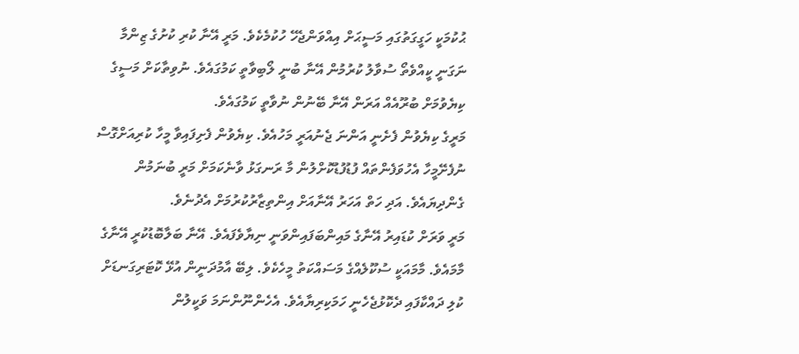ޙުކުމަކީ ހަގީގަތުގައި މަސީޙަށް އިއްވަންޖެހޭ ހުކުމެކެވެ. މަރީ އޭނާ ކުރި ކުށުގެ ޒިންމާ ނަގަނީ ކީއްވެތޯ ސުވާލު ކުރުމުން އޭނާ ބުނީ ލޯބިވާތީ ކަމުގައެވެ. ނުވިތާކަށް މަސީގެ ކިޔެވުމަށް ބުރޫއެއް އަރަން އޭނާ ބޭނުން ނުވާތީ ކަމުގައެވެ.
މަރީގެ ކިޔެވުން ފެށެނީ އަންނަ ޖެނުއަރީ މަހުއެވެ. ކިޔެވުން ފެށިފައިވާ މީހާ ކުރިއަށްގޮސް ނުފެށޭމީހާ އެހުވަފެންތައް ފުޑުފުޑުކޮށްލުން މާ ރަނގަޅު ވާނެކަމަށް މަރީ ބުނަމުން ގެންދިޔައެވެ. އަދި ހަތް އަހަރު އޭނާއަށް އިންތިޒާރުކުރުމަށް އެދުނެވެ.
މަރީ ވަރަށް ކުޑައިރު އޭނާގެ މައިންބަފައިންވަނީ ނިޔާވެފައެވެ. އޭނާ ބަލާބޮޑުކުރީ އޭނާގެ މާމައެވެ. މާމައަކީ ސުކޫލެއްގެ މަސައްކަތު މީހެކެވެ. ލިބޭ އާމުދަނީން އުޅޭ ކޮޓަރިގަނޑަށް ކުލި ދައްކާފައި ދެކޮޅުޖެހެނީ ހަމަކިރިޔާއެވެ. އެހެންނޫންނަމަ ވަކީލުން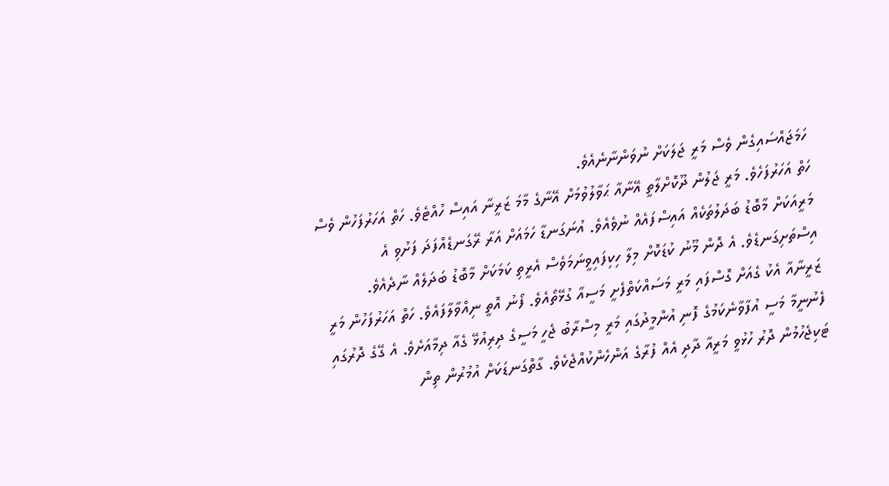ހަމަޖައްސައިގެން ވެސް މަރީ ޖަލަކަށް ނުވަންނާނެއެވެ.
ހަތް އަހަރުފަހެވެ. މަރީ ޖަލުން ދޫކޮށްލާތީ އޭނާއާ ޙަވާލުވުމަށް އޭނާގެ މާމަ ޒަރީނާ އައިސް ހުއްޓެވެ. ހަތް އަހަރުފަހުން ވެސް މަރީއަކަށް މާބޮޑު ބަދަލުތަކެއް އައިސްފައެއް ނުވެއެވެ. އުނަގަނޑާ ހަމައަށް އަރާ ރޭގަނޑެއްފަދަ ފަށުވި އެ އިސްތަށިގަނޑެވެ. އެ ދޮން މޫނު ކުޑަކޮށް މިލާ ހިކިފައިވީނަމަވެސް އެރީތި ކަމަކަށް މާބޮޑު ބަދަލެއް ނާދެއެވެ.
ޒަރީނާއާ އެކު ގެއަށް ގޮސްފައި މަރީ މަސައްކަތްފެށީ މަސީއާ ގުޅޭތޯއެވެ. ފޯނު އޮތީ ނިއްވާލާފައެވެ. ހަތް އަހަރުފަހުން މަރީ ފެނުނީމާ މަސީ އުފާވާނެކަމުގެ ފޮނި އުންމީދުގައި މަރީ މިސްރާބު ޖެހީ މަސީގެ ދިރިއުޅޭ ގެއާ ދިމާއަށެވެ. އެ ގޭގެ ދޮރުގައި ޓަކިޖެހުމުން ދޮރު ހުޅުވީ މަރީއާ ދާދި އެއް ފުރާގެ އަންހެންކުއްޖެކެވެ. ގާތްގަނޑަކަށް އުމުރުން ތިން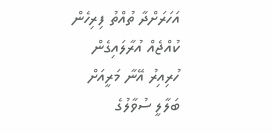އަހަރަށްދާ ތުއްތު ފިރިހެން ކުއްޖެއް އުރާލައިގެން ހުރިއިރު އޭނާ މަރީއަށް ބަލާލީ ސުވާލުގެ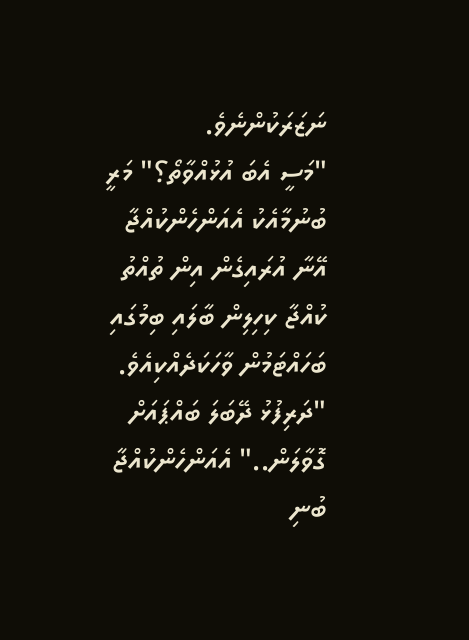ނަޒަރަކުންނެވެ.
"މަސީ އެބަ އުޅުއްވާތޯ؟" މަރީ ބުނުމާއެކު އެއަންހެންކުއްޖާ އޭނާ އުރައިގެން އިން ތުއްތު ކުއްޖާ ކިހިލިން ބާލައި ބިމުގައި ބަހައްޓަމުން ވާހަކަދެއްކިއެވެ.
"ދަރިފުޅު ދޭބަލަ ބައްޕައަށް ގޮވާލަން.." އެއަންހެންކުއްޖާ ބުނި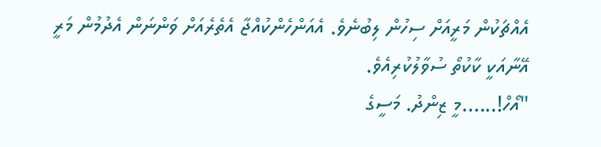އެއްޗަކުން މަރީއަށް ސިހުން ލިބުނެވެ. އެއަންހެންކުއްޖާ އެތެރެއަށް ވަންނަން އެދުމުން މަރީ އޭނާއަކީ ކާކުތޯ ސުވާލުކުރިއެވެ.
"އޯހް!......މީ ޒިންދު. މަސީގެ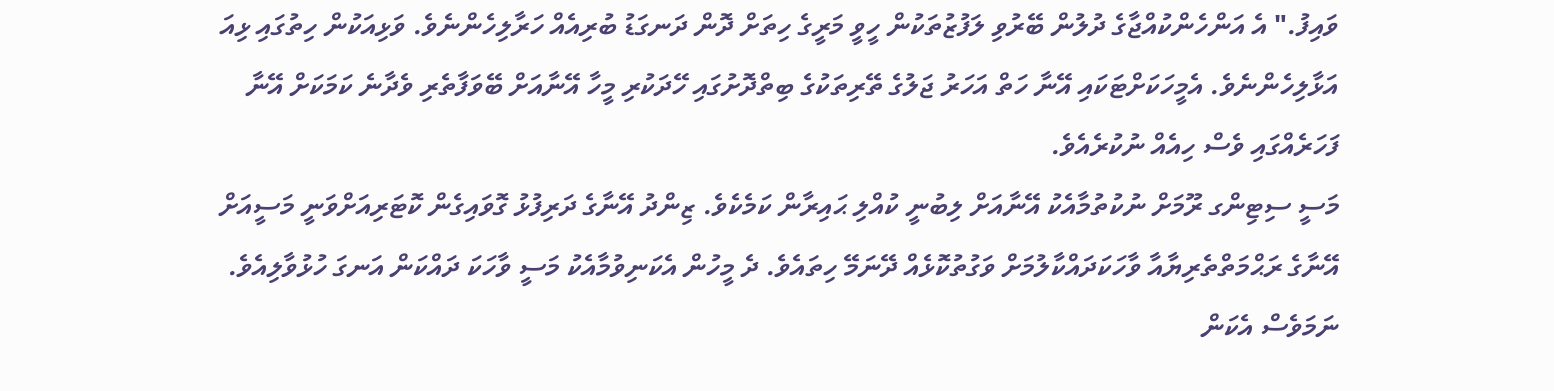ވައިފު." އެ އަންހެންކުއްޖާގެ ދުލުން ބޭރުވި ލަފުޒުތަކުން ހީވީ މަރީގެ ހިތަށް ދޮން ދަނގަޑު ބުރިއެއް ހަރާލިހެންނެވެ. ވަޅިއަކުން ހިތުގައި ޅިއަ އަޅާލިހެންނެވެ. އެމީހަކަށްޓަކައި އޭނާ ހަތް އަހަރު ޖަލުގެ ތޭރިތަކުގެ ބިތްދޮށުގައި ހޭދަކުރި މީހާ އޭނާއަށް ބޭވަފާތެރި ވެދާނެ ކަމަކަށް އޭނާ ފަހަރެއްގައި ވެސް ހިއެއް ނުކުރެއެވެ.
މަސީ ސިޓިންގ ރޫމަށް ނުކުތުމާއެކު އޭނާއަށް ލިބުނީ ކުއްލި ޙައިރާން ކަމެކެވެ. ޒިންދު އޭނާގެ ދަރިފުޅު ގޮވައިގެން ކޮޓަރިއަށްވަނީ މަސީއަށް އޭނާގެ ރަޙްމަތްތެރިޔާއާ ވާހަކަދައްކާލުމަށް ވަގުތުކޮޅެއް ދޭނަމޭ ހިތައެވެ. ދެ މީހުން އެކަނިވުމާއެކު މަސީ ވާހަކަ ދައްކަން އަނގަ ހުޅުވާލިއެވެ. ނަމަވެސް އެކަން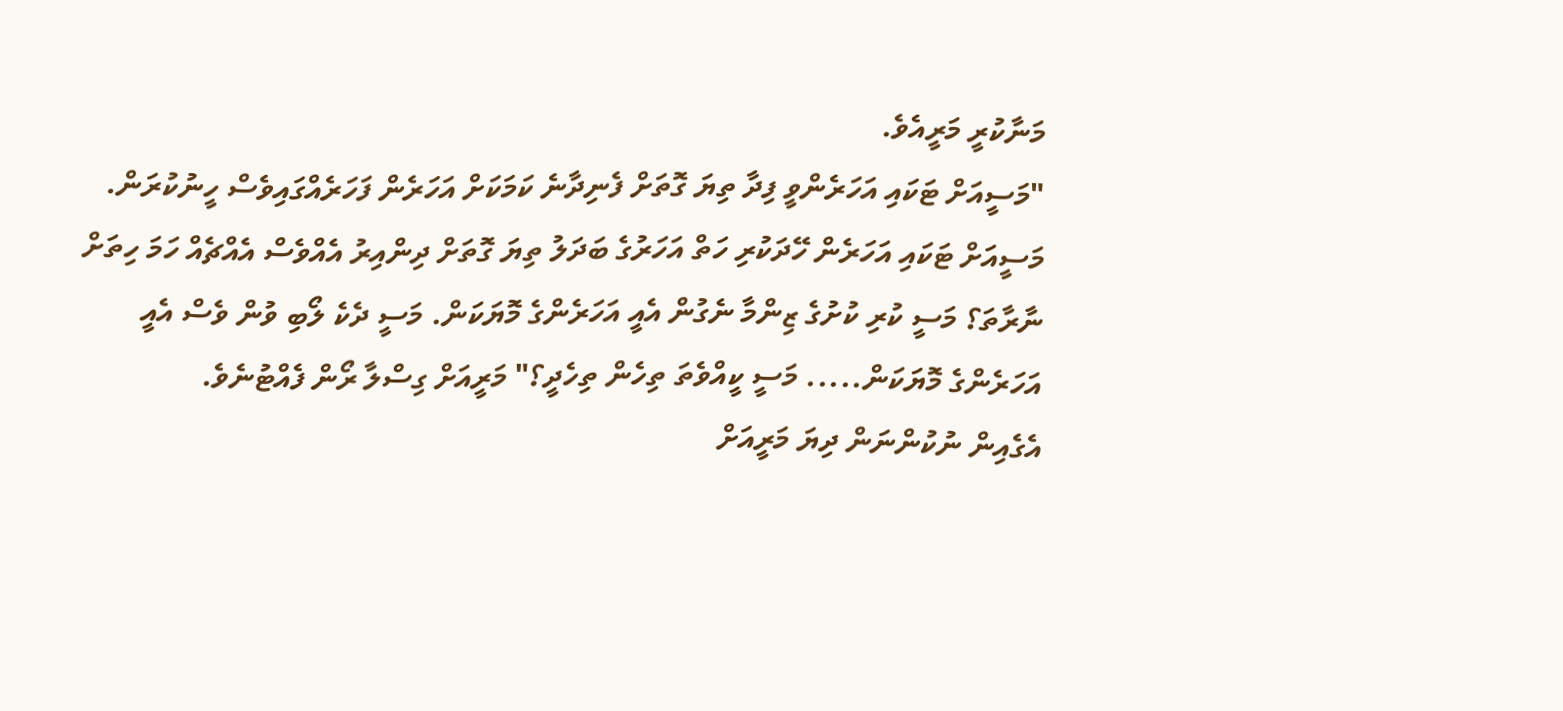މަނާކުރީ މަރީއެވެ.
"މަސީއަށް ޓަކައި އަހަރެންވީ ފިދާ ތިޔަ ގޮތަށް ފެނިދާނެ ކަމަކަށް އަހަރެން ފަހަރެއްގައިވެސް ހީނުކުރަން. މަސީއަށް ޓަކައި އަހަރެން ހޭދަކުރި ހަތް އަހަރުގެ ބަދަލު ތިޔަ ގޮތަށް ދިންއިރު އެއްވެސް އެއްޗެއް ހަމަ ހިތަށް ނާރާތަ؟ މަސީ ކުރި ކުށުގެ ޒިންމާ ނެގުން އެއީ އަހަރެންގެ މޮޔަކަން. މަސީ ދެކެ ލޯބި ވުން ވެސް އެއީ އަހަރެންގެ މޮޔަކަން..... މަސީ ކީއްވެތަ ތިހެން ތިހެދީ؟" މަރީއަށް ގިސްލާ ރޯން ފެއްޓުނެވެ.
އެގެއިން ނުކުންނަން ދިޔަ މަރީއަށް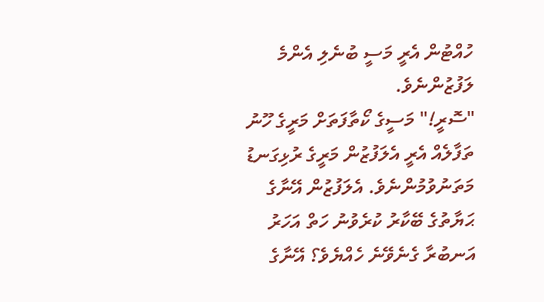ހުއްޓުން އެރީ މަސީ ބުނެލި އެންމެ ލަފުޒުންނެވެ.
"ސޮރީ!" މަސީގެ ކޯތާފަތަށް މަރީގެ ހޫނު ތަފާލެއް އެރީ އެލަފުޒުން މަރީގެ ރުޅިގަނޑު މަތަނުވުމުންނެވެ. އެލަފުޒުން އޭނާގެ ޙަޔާތުގެ ބޭކާރު ކުރެވުނު ހަތް އަހަރު އަނބުރާ ގެނެވޭނެ ހެއްޔެވެ؟ އޭނާގެ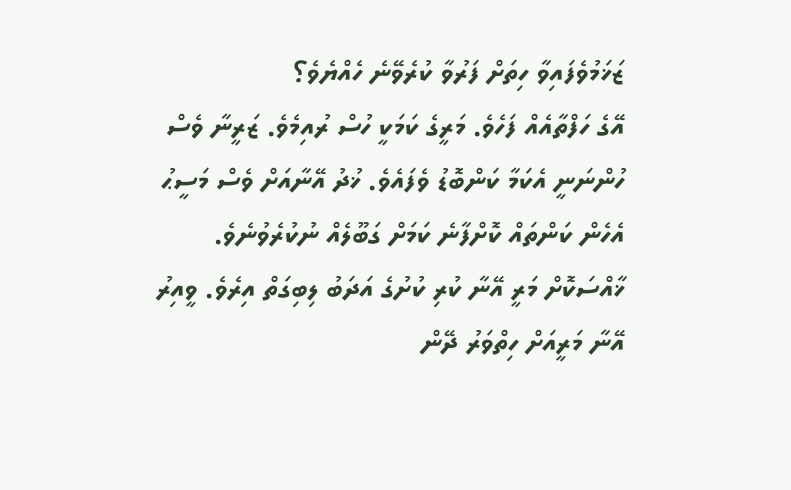ޒަޚަމުވެފައިވާ ހިތަށް ފަރުވާ ކުރެވޭނެ ހެއްޔެވެ؟
އޭގެ ހަފްތާއެއް ފަހެވެ. މަރީގެ ކަމަކީ ހުސް ރުއިމެވެ. ޒަރީނާ ވެސް ހުންނަނީ އެކަމާ ކަންބޮޑު ވެފައެވެ. ޚުދު އޭނާއަށް ވެސް މަސީޙު އެހެން ކަންތައް ކޮށްފާނެ ކަމަށް ގަބޫލެއް ނުކުރެވުނެވެ. ޚާއްސަކޮށް މަރީ އޭނާ ކުރި ކުށުގެ އަދަބު ލިބިގަތް އިރެވެ. ވީއިރު އޭނާ މަރީއަށް ހިތްވަރު ދޭން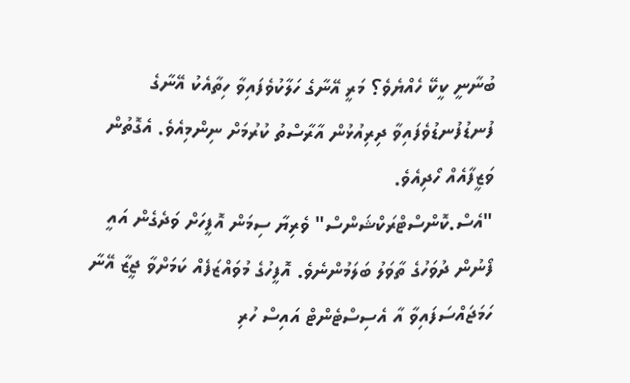ބުނާނީ ކީކޭ ހެއްޔެވެ؟ މަރީ އޭނާގެ ހަލާކުވެފައިވާ ހިތާއެކު އޭނާގެ ފުނޑުފުނޑުވެފައިވާ ދިރިއުޅުން އާރާސްތު ކުރުމަށް ނިންމިއެވެ. އެގޮތުން ވަޒީފާއެއް ހޯދިއެވެ.
"އެސް.ކޮންސްޓްރަކްޝަންސް" ވެރިޔާ ސިމަން އޮފީހަށް ވަދެގެން އައީ ފޯނުން ދުވަހުގެ ތާވަލު ބަލަމުންނެވެ. އޮފީހުގެ މުވައްޒަފެއް ކަމަށްވާ ޖީޒާ އޭނާ ހަމަޖައްސަފައިވާ އާ އެސިސްޓެންޓް އައިސް ހުރި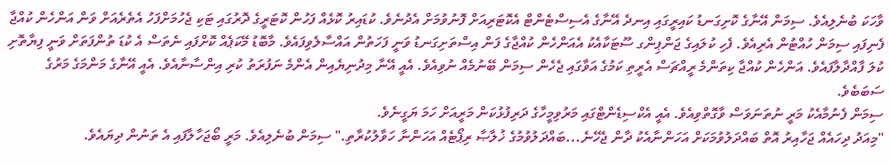ވާހަކަ ބުނެލިއެވެ. ސިމަން އޭނާގެ ކޮށިގަނޑު ކައިރީގައި އިނދެ އޭނާގެ އެސިސްޓެންޓް އެކޮޓަރިއަށް ފޮނުވުމަށް އެދުނެވެ. ކުޑައިރު ކޮޅެއް ފަހުން ކޮޓަރީގެ ދޮރުގައި ޓަކި ޖެހުމަށްފަހު އެތެރެއަށް ވަން އަންހެން ކުއްޖާ ފެނިފައި ސިމަން ހުއްޓުން އެރިއެވެ. ފެހި ކުލައިގެ ޖަންޕިންގ ސޫޓަކާއެކު އެއަންހެން ކުއްޖާގެ ފަން އިސްތަށިގަނޑު ވަނީ ފަހަތުން އައްސާލެވިފައެވެ. މާބޮޑު މޭކަޕެއް ކޮށްފައި ނެތަސް އެ ކުޑަ ތުންފަތަށް ވަނީ ފިޔާތޮށި ކުލަ ފާއްދާލާފައެވެ. އަންހެން ކުއްޖާ ކިތަންމެ ރީއްޗަސް އެރީތި ކަމުގެ އަވާގައި ޖެހެން ސިމަން ބޭނުމެއް ނުވިއެވެ. އެއީ އޭނާ މިދުނިޔެއިން އެންމެ ނަފުރަތު ކުރި އިންސާނާއެވެ. އެއީ އޭނާގެ މަންމަގެ މަރުގެ ސަބަބެވެ.
ސިމަން ފެނުމާއެކު މަރީ ނުތަނަވަސް ވާގޮތްވިއެވެ. އެއީ އެކްސިޑެންޓްގައި މަރުވިމީހާގެ ދަރިފުޅުކަން މަރީއަށް ހަމަ ޔަގީނެވެ.
"މިއަދު ދިހައެއް ޖަހާއިރު އޮތް ބައްދަލުވުމަކަށް އަހަންނާއެކު ދާން ޖެހޭނެ...ބައްދަލުވުމުގެ ޚުލާޞާ ރިޕޯޓެއް އަހަންނާ ހަވާލުކުރާތި." ސިމަން ބުނެލިއެވެ. މަރީ ބޯޖަހާލާފައި އެ ތަނުން ދިޔައެވެ.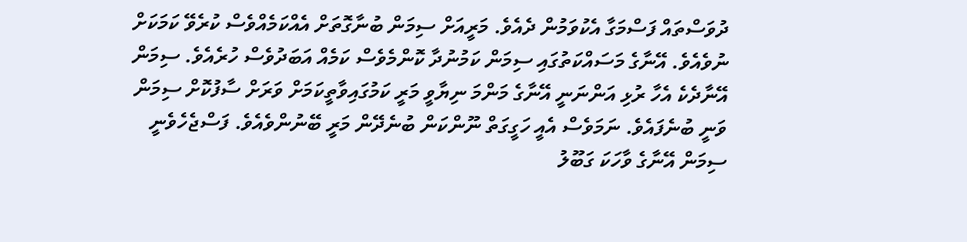ދުވަސްތައް ފަސްމަގާ އެކުވަމުން ދެއެވެ. މަރީއަށް ސިމަން ބުނާގޮތަށް އެއްކަމެއްވެސް ކުރެވޭ ކަމަކަށް ނުވެއެވެ. އޭނާގެ މަސައްކަތުގައި ސިމަން ކަމުނުދާ ކޮންމެވެސް ކަމެއް އަބަދުވެސް ހުރެއެވެ. ސިމަން އޭނާދެކެ އެހާ ރުޅި އަންނަނީ އޭނާގެ މަންމަ ނިޔާވީ މަރީ ކަމުގައިވާތީކަމަށް ވަރަށް ސާފުކޮށް ސިމަން ވަނީ ބުނެފައެވެ. ނަމަވެސް އެއީ ހަގީގަތް ނޫންކަން ބުނެދޭން މަރީ ބޭނުންވެއެވެ. ފަސްޖެހެވެނީ ސިމަން އޭނާގެ ވާހަކަ ގަބޫލު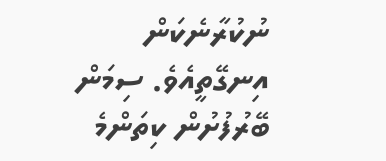ނުކުރާނެކަން އިނގޭތީއެވެ. ސިމަން ބޭރުފުށުން ކިތަންމެ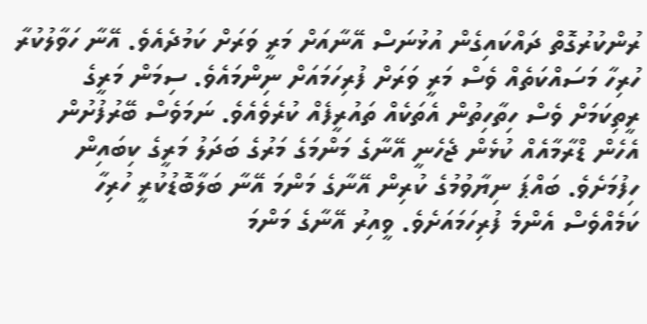ރުންކުރުގޮތް ދައްކައިގެން އުޅުނަސް އޭނާއަށް މަރީ ވަރަށް ކަމުދެއެވެ. އޭނާ ހަވާލުކުރާ ހުރިހާ މަސައްކަތެއް ވެސް މަރީ ވަރަށް ފުރިހަމައަށް ނިންމައެވެ. ސިމަން މަރީގެ ރީތިކަމަށް ވެސް ހިތާހިތުން އެތަކެއް ތައުރީފެއް ކުރެވެއެވެ. ނަމަވެސް ބޭރުފުށުން އެހެން ޑްރާމާއެއް ކުޅެން ޖެހެނީ އޭނާގެ މަންމަގެ މަރުގެ ބަދަލު މަރީގެ ކިބައިން ހިފުމަށެވެ. ބައްޕަ ނިޔާވުމުގެ ކުރިން އޭނާގެ މަންމަ އޭނާ ބަލާބޮޑުކުރީ ހުރިހާ ކަމެއްވެސް އެންމެ ފުރިހަމައަށެވެ. ވީއިރު އޭނާގެ މަންމަ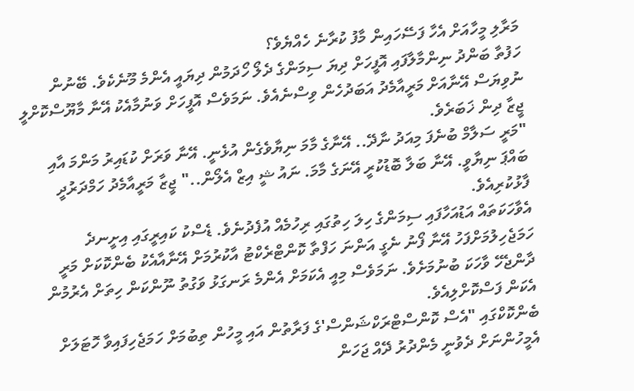މަރާލި މީހާއަށް އެހާ ފަސޭހައިން މާފު ކުރާނެ ހެއްޔެވެ؟
ހަފުތާ ބަންދު ނިންމާލާފައި އޮފީހަށް ދިޔަ ސިމަންގެ ދެލޯ ހޯދަމުން ދިޔައީ އެންމެ މޫނެކެވެ. ބޭނުން ނުވިޔަސް އޭނާއަށް މަރީއާމެދު އަބަދުހެން ވިސްނެއެވެ. ނަމަވެސް އޮފީހަށް ވަނުމާއެކު އޭނާ މާޔޫސްކޮށްލީ ޖީޒާ ދިން ޚަބަރެވެ.
"މަރީ ސަލާމް ބުނެފަ މިއަދު ނާދޭ.. އޭނާގެ މާމަ ނިޔާވެގެން އުޅެނީ. އޭނާ ވަރަށް ކުޑައިރު މަންމަ އާއި ބައްޕަ ނިޔާވީ. އޭނާ ބަލާ ބޮޑުކުރީ އޭނަގެ މާމަ. ނައު ޝީ އިޒް އެލޯން.." ޖީޒާ މަރީއާމެދު ހަމްދަރުދީ ފާޅުކުރިއެވެ.
އެވާހަކަތައް އަޑުއަހާފައި ސިމަންގެ ހިލަ ހިތުގައި ރިހުމެއް އުފެދުނެވެ. ޑެސްކު ކައިރީގައި އިށީނދެ ހަމަޖެހިލުމަށްފަހު އޭނާ ފޯނު ނެގީ އަންނަ ހަފްތާ ކޮންޓްރެކްޓު އާކުރުމަށް އޭނާއާއެކު ބެންކޮކަށް މަރީ ދާންޖެހޭ ވާހަކަ ބުނުމަށެވެ. ނަމަވެސް މިއީ އެކަމަށް އެންމެ ރަނގަޅު ވަގުތު ނޫންކަން ހިތަށް އެރުމުން އެކަން ފަސްކޮށްލިއެވެ.
ބެންކޮކްގައި "އެސް ކޮންސްޓްރަކްޝަންސް'ގެ ފަރާތުން އައި މީހުން ތިބުމަށް ހަމަޖެހިފައިވާ ހޮޓަލަށް އެމީހުންނަށް ދެވުނީ މެންދުރު ދޭއް ޖަހަން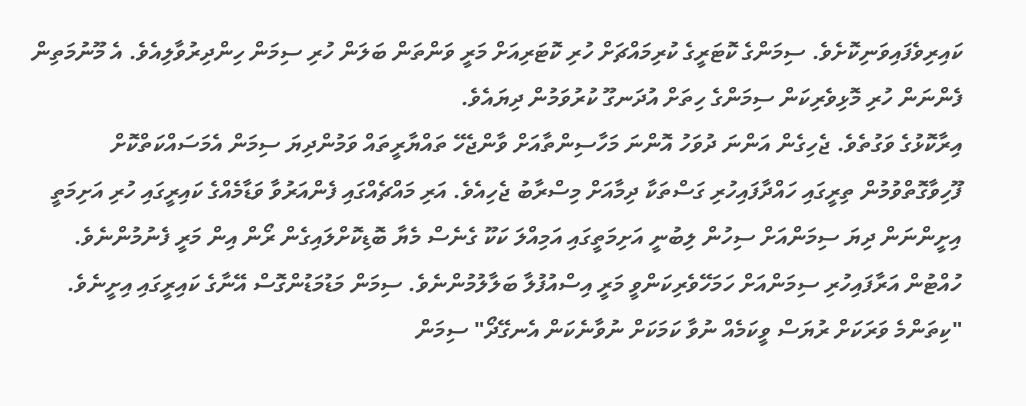ކައިރިވެފައިވަނިކޮށެވެ. ސިމަންގެ ކޮޓަރީގެ ކުރިމައްޗަށް ހުރި ކޮޓަރިއަށް މަރީ ވަންތަން ބަލަން ހުރި ސިމަން ހިންދިރުވާލިއެވެ. އެ މޫނުމަތިން ފެންނަން ހުރި މޮޅިވެރިކަން ސިމަންގެ ހިތަށް އުދަނގޫ ކުރުވަމުން ދިޔައެވެ.
އިރާކޮޅުގެ ވަގުތެވެ. ޖެހިގެން އަންނަ ދުވަހު އޮންނަ މަހާސިންތާއަށް ވާންޖެހޭ ތައްޔާރީތައް ވަމުންދިޔަ ސިމަން އެމަސައްކަތްކޮށް ފޫހިވާގޮތްވުމުން ތިރީގައި ހައްދާފައިހުރި ގަސްތަކާ ދިމާއަށް މިސްރާބު ޖެހިއެވެ. އަރި މައްޗެއްގައި ފެންއަރުވާ ވަޑާމެއްގެ ކައިރީގައި ހުރި އަށިމަތީ އިށީންނަން ދިޔަ ސިމަންއަށް ސިހުން ލިބުނީ އަށިމަތީގައި އަމިއްލަ ކަކޫ ގެނެސް މެޔާ ބޮޑިކޮށްލައިގެން ރޯން އިން މަރީ ފެނުމުންނެވެ. ހުއްޓުން އަރާފައިހުރި ސިމަންއަށް ހަމަހޭވެރިކަންވީ މަރީ އިސްއުފުލާ ބަލާލުމުންނެވެ. ސިމަން މަޑުމަޑުންގޮސް އޭނާގެ ކައިރީގައި އިށީނެވެ.
"ކިތަންމެ ވަރަކަށް ރުޔަސް ވީކަމެއް ނުވާ ކަމަކަށް ނުވާނެކަން އެނގޭދޯ" ސިމަން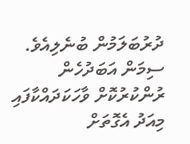ދުރުބަލަމުން ބުނެލިއެވެ.
ސިމަން އަބަދުހެން ރުންކުރުކޮށް ވާހަކަދައްކާފައި މިއަދު އެގޮތަށް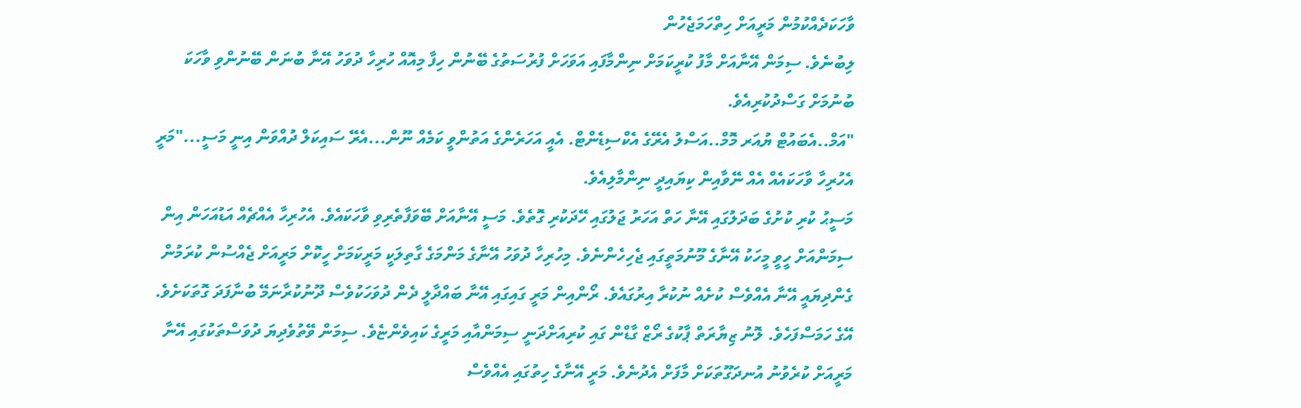ވާހަކަދެއްކުމުން މަރީއަށް ހިތްހަމަޖެހުން
ލިބުނެވެ. ސިމަން އޭނާއަށް މާފު ކުރީކަމަށް ނިންމާފައި އަވަހަށް ފުރުސަތުގެ ބޭނުން ހިފާ މިއޮއް ހުރިހާ ދުވަހު އޭނާ ބުނަން ބޭނުންވި ވާހަކަ ބުނުމަށް ގަސްދުކުރިއެވެ.
"އަމް..އެބައުޓް ޔުއަރ މޮމް..އަސްލު އެރޭގެ އެކްސިޑެންޓް. އެއީ އަހަރެންގެ އަތުންވީ ކަމެއް ނޫން...އެރޭ ސައިކަލް ދުއްވަން އިނީ މަސީ..."މަރީ އެހުރިހާ ވާހަކައެއް އެއް ނޭވާއިން ކިޔައިދީ ނިންމާލިއެވެ.
މަސީޙު ކުރި ކުށުގެ ބަދަލުގައި އޭނާ ހަތް އަހަރު ޖަލުގައި ހޭދަކުރި ގޮތެވެ. މަސީ އޭނާއަށް ބޭވަފާތެރިވި ވާހަކައެވެ. އެހުރިހާ އެއްޗެއް އަޑުއަހަން އިން ސިމަންއަށް ހީވީ މީހަކު އޭނާގެ މޫނުމަތީގައި ޖެހިހެންނެވެ. މިހުރިހާ ދުވަހު އޭނާގެ މަންމަގެ ގާތިލަކީ މަރީކަމަށް ހީކޮށް މަރީއަށް ޖެއްސުން ކުރަމުން ގެންދިޔައީ އޭނާ އެއްވެސް ކުށެއް ނުކުރާ އިރުގައެވެ. ރޯންއިން މަރީ ގައިގައި އޭނާ ބައްދާލީ ދެން ދުވަހަކުވެސް ދޫނުކުރާނަމޭ ބުނާފަދަ ގޮތަކަށެވެ.
އޭގެ ހަމަސްފަހެވެ. ލޮނު ޒިޔާރަތް ޕާކުގެ ރޯޒް ގާޑްން ގައި ކުރިއަށްދަނީ ސިމަންއާއި މަރީގެ ކައިވެންޏެވެ. ސިމަން ވޭތުވެދިޔަ ދުވަސްތަކުގައި އޭނާ މަރީއަށް ކުރެވުނު އުނދަގޫތަކަށް މާފަށް އެދުނެވެ. މަރީ އޭނާގެ ހިތުގައި އެއްވެސް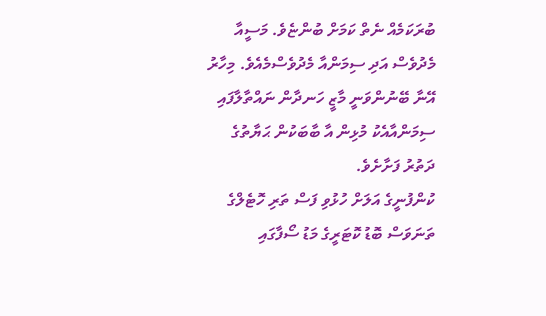ބުރަކަމެއް ނެތް ކަމަށް ބުންޏެވެ. މަސީއާ މެދުވެސް އަދި ސިމަންއާ މެދުވެސްމެއެވެ. މިހާރު އޭނާ ބޭނުންވަނީ މާޒީ ހަނދާން ނައްތާލާފައި ސިމަންއާއެކު މުޅިން އާ ބާބަކުން ޙަޔާތުގެ ދަތުރު ފަށާށެވެ.
ކުންފުނީގެ އަލަށް ހުޅުވި ފަސް ތަރި ހޮޓެލްގެ ތަނަވަސް ބޮޑު ކޮޓަރީގެ މަޑު ސޯފާގައި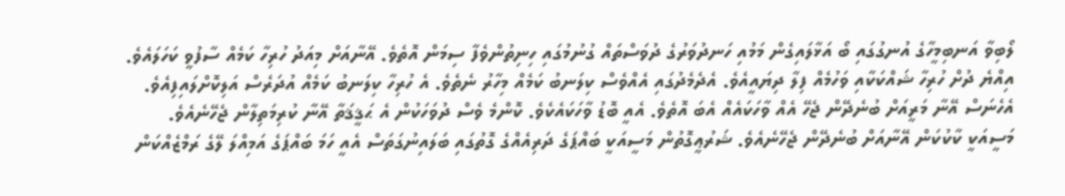ލޯބިވާ އަނބިމީހާގެ އުނގުގައި ބޯ އަޅާލައިގެން މަމުއި ހަނދުވަރުގެ ދުވަސްތައް ގުނުމުގައި ހިނިތުންވެފާ ސިމަން އޮތެވެ. އޭނާއަށް މިއަދު ހުރިހާ ކަމެއް ސާފުވީ ކަހަލައެވެ. އިއްޔެ ދުށް ހުރިހާ ޝައްކަކާއި ވަހުމެއް ފިލާ ދިޔައީއެވެ. އެދެމެދުގައި އެއްވެސް ކިލަނބު ކަމެއް މިހާރު ނެތެވެ. އެ ހުރިހާ ކިލަނބު ކަމެއް އުދަރެސް އަލިކޮށްލައިފިއެވެ. އެހެނަސް އޭނާ މަރީއަށް ބުނެދޭން ޖެހޭ އެއް ވާހަކައެއް އެބަ އޮތެވެ. އެއީ ބޮޑު ވާހަކައެކެވެ. ކޮންމެ ވެސް ދުވަހަކުން އެ ޙަޤީޤަތާ އޭނާ ކުރިމަތިލާން ޖެހޭނެއެވެ. މަސީއަކީ ކާކުކަން އޭނާއަށް ބުނެދޭން ޖެހޭނެއެވެ. ޝަރުޢީގޮތުން މަސީއަކީ ބައްޕަގެ ދަރިއެއްގެ ގޮތުގައި ބަލައިނުގަތަސް އެއީ ހަމަ ބައްޕަގެ އަމިއްލަ ލޭގެ ރަމްޒެއްކަން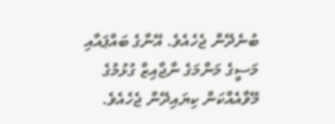ބުނެދޭން ޖެހެއެވެ. އޭނާގެ ބައްޕައާއި މަސީގެ މަންމަގެ ނާޖާއިޒް ގުޅުމުގެ މޭވާއެއްކަން ކިޔައިދޭން ޖެހެއެވެ.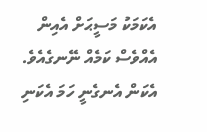އެކަމަކު މަސީޙަށް އެއިން އެއްވެސް ކަމެއް ނޭނގެއެވެ. އެކަން އެނގެނީ ހަމަ އެކަނި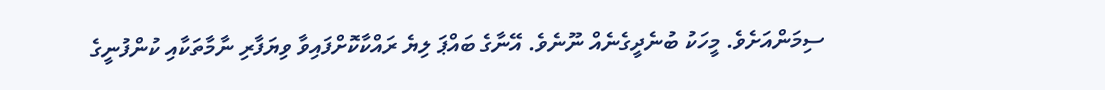ސިމަންއަށެވެ. މީހަކު ބުނެދީގެނެއް ނޫނެވެ. އޭނާގެ ބައްޕަ ލިޔެ ރައްކާކޮށްފައިވާ ވިޔަފާރި ނާމާތަކާއި ކުންފުނީގެ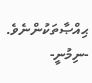ޙިއްޞާތަކުންނެވެ.
-ނިމުނީ-